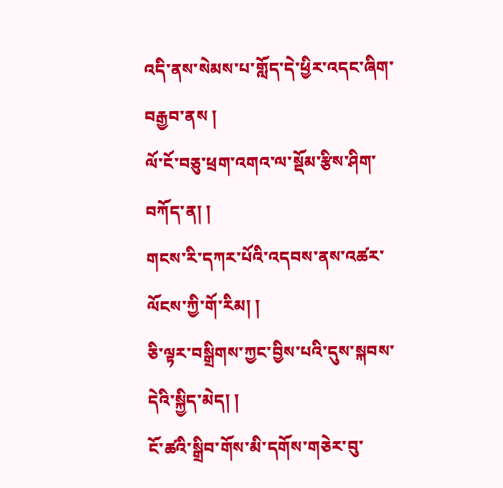འདི་ནས་སེམས་པ་གློད་དེ་ཕྱིར་འདང་ཞིག་བརྒྱབ་ནས །
ལོ་ངོ་བཅུ་ཕྲག་འགའ་ལ་སྡོམ་རྩིས་ཤིག་བཀོད་ན། །
གངས་རི་དཀར་པོའི་འདབས་ནས་འཚར་ལོངས་ཀྱི་གོ་རིམ། །
ཅི་ལྟར་བསྒྲིགས་ཀྱང་བྱིས་པའི་དུས་སྐབས་དེའི་སྐྱིད་མེད། །
ངོ་ཚའི་སྒྲིབ་གོས་མི་དགོས་གཅེར་བུ་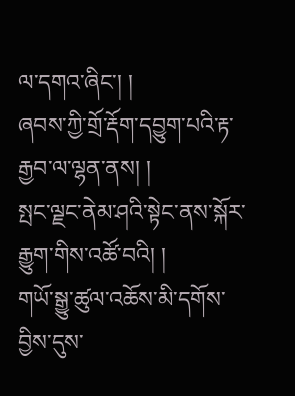ལ་དགའ་ཞིང་། །
ཞབས་ཀྱི་གྲོ་རྡོག་དབྱུག་པའི་རྟ་རྒྱབ་ལ་ལྷན་ནས། །
སྤང་ལྗང་ནེམ་ཤའི་སྟེང་ནས་སྐོར་རྒྱུག་གིས་འཚོ་བའི། །
གཡོ་སྒྱུ་ཚུལ་འཆོས་མི་དགོས་བྱིས་དུས་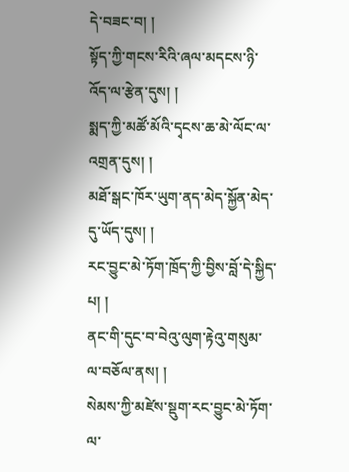དེ་བཟང་བ། །
སྟོད་ཀྱི་གངས་རིའི་ཞལ་མདངས་ཉི་འོད་ལ་རྩེན་དུས། །
སྨད་ཀྱི་མཚོ་མོའི་དྭངས་ཆ་མེ་ལོང་ལ་འགྲན་དུས། །
མཐོ་སྒང་ཁོར་ཡུག་ནད་མེད་སྐྱོན་མེད་དུ་ཡོད་དུས། །
རང་བྱུང་མེ་ཏོག་ཁྲོད་ཀྱི་བྱིས་བློ་དེ་སྐྱིད་པ། །
ནང་གི་དུང་བ་བེའུ་ལུག་རྟེའུ་གསུམ་ལ་བཅོལ་ནས། །
སེམས་ཀྱི་མཛེས་སྡུག་རང་བྱུང་མེ་ཏོག་ལ་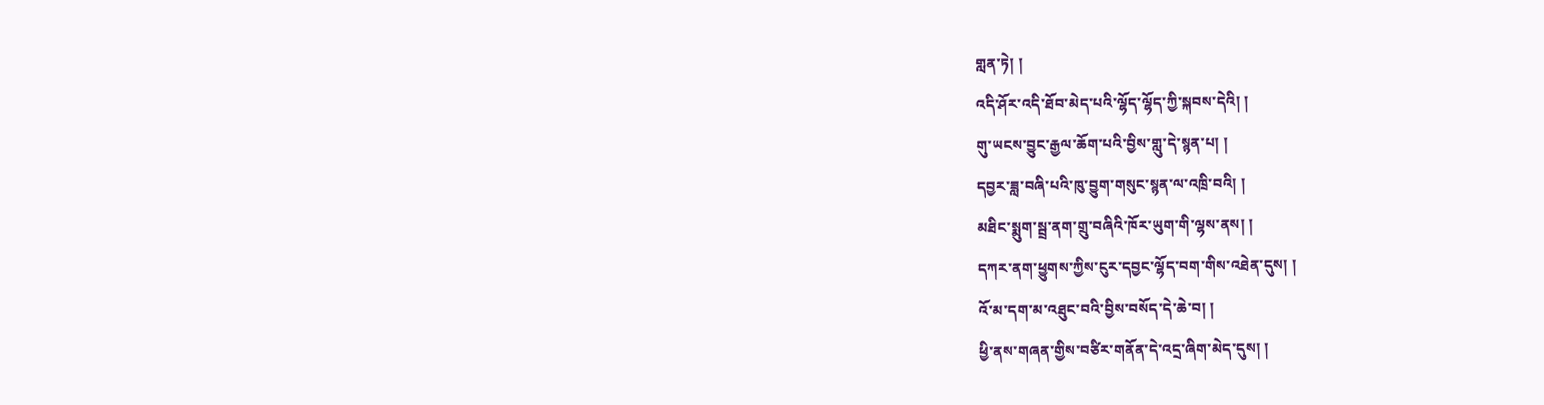གླན་ཏེ། །
འདི་ཤོར་འདི་ཐོབ་མེད་པའི་ལྷོད་ལྷོད་ཀྱི་སྐབས་དེའི། །
གུ་ཡངས་བྱུང་རྒྱལ་ཆོག་པའི་བྱིས་གླུ་དེ་སྙན་པ། །
དབྱར་ཟླ་བཞི་པའི་ཁུ་བྱུག་གསུང་སྙན་ལ་འཁྲི་བའི། །
མཐིང་སྨུག་སྦྲ་ནག་གྲུ་བཞིའི་ཁོར་ཡུག་གི་ལྷས་ནས། །
དཀར་ནག་ཕྱུགས་ཀྱིས་ངུར་དབྱང་ལྷོད་བག་གིས་འཐེན་དུས། །
འོ་མ་དག་མ་འཐུང་བའི་བྱིས་བསོད་དེ་ཆེ་བ། །
ཕྱི་ནས་གཞན་གྱིས་བཙིར་གནོན་དེ་འདྲ་ཞིག་མེད་དུས། །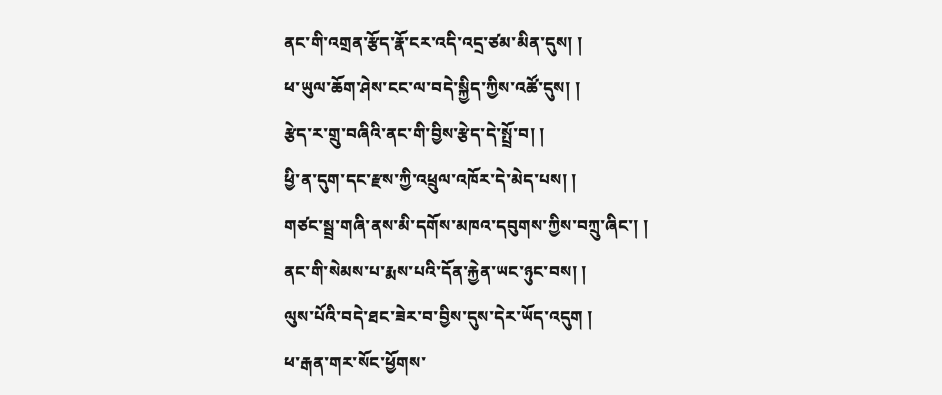ནང་གི་འགྲན་རྩོད་རྣོ་ངར་འདི་འདྲ་ཙམ་མིན་དུས། །
ཕ་ཡུལ་ཆོག་ཤེས་ངང་ལ་བདེ་སྐྱིད་ཀྱིས་འཚོ་དུས། །
རྩེད་ར་གྲུ་བཞིའི་ནང་གི་བྱིས་རྩེད་དེ་སྤྲོ་བ། །
ཕྱི་ན་དུག་དང་རྫས་ཀྱི་འཕྲུལ་འཁོར་དེ་མེད་པས། །
གཙང་སྦྲ་གཞི་ནས་མི་དགོས་མཁའ་དབུགས་ཀྱིས་བཀྲུ་ཞིང་། །
ནང་གི་སེམས་པ་རྨས་པའི་དོན་རྐྱེན་ཡང་ཉུང་བས། །
ལུས་པོའི་བདེ་ཐང་ཟེར་བ་བྱིས་དུས་དེར་ཡོད་འདུག །
ཕ་རྒན་གར་སོང་ཕྱོགས་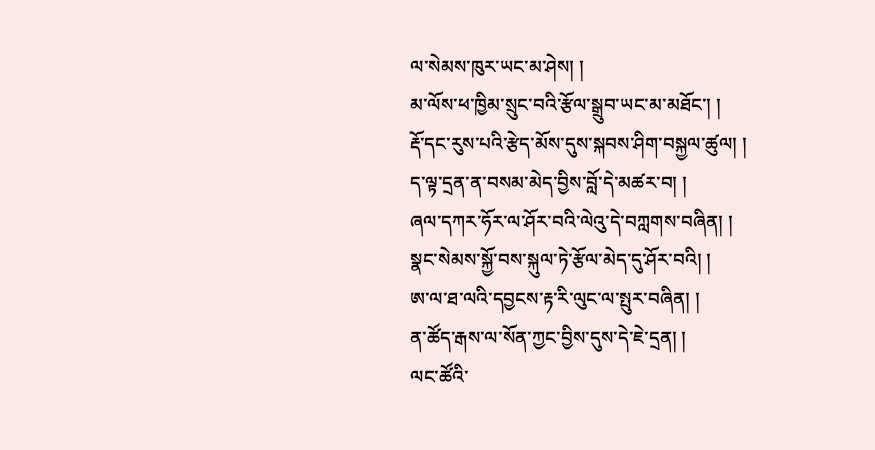ལ་སེམས་ཁུར་ཡང་མ་ཤེས། །
མ་ལོས་ཕ་ཁྱིམ་སྲུང་བའི་རྩོལ་སྒྲུབ་ཡང་མ་མཐོང་། །
རྡོ་དང་རུས་པའི་རྩེད་མོས་དུས་སྐབས་ཤིག་བསྐྱལ་ཚུལ། །
ད་ལྟ་དྲན་ན་བསམ་མེད་བྱིས་བློ་དེ་མཚར་བ། །
ཞལ་དཀར་ཧོར་ལ་ཤོར་བའི་ལེའུ་དེ་བཀླགས་བཞིན། །
སྣང་སེམས་སྐྱོ་བས་སྐུལ་ཏེ་རྩོལ་མེད་དུ་ཤོར་བའི། །
ཨ་ལ་ཐ་ལའི་དབྱངས་རྟ་རི་ལུང་ལ་སྤུར་བཞིན། །
ན་ཚོད་རྒས་ལ་སོན་ཀྱང་བྱིས་དུས་དེ་ཇེ་དྲན། །
ལང་ཚོའི་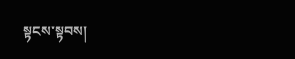སྟངས་སྟབས།